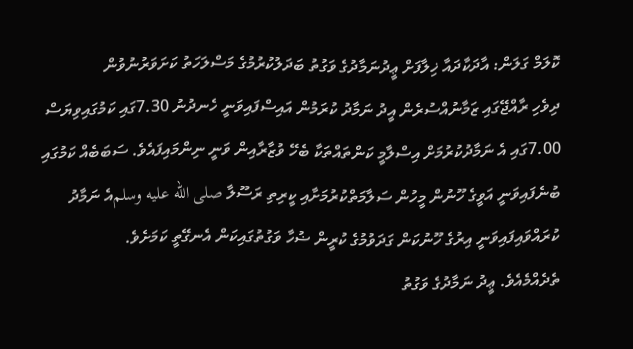ކޮލަމް ގަލަން: އާދަކާދައާ ޚިލާފަށް ޢީދުނަމާދުގެ ވަގުތު ބަދަލުކުރުމުގެ މަސްލަހަތު ކަށަވަރުނުވުން
ދިވެހި ރާއްޖޭގައި ޒަމާނުއްސުރެން އީދު ނަމާދު ކުރަމުން އައިސްފައިވަނީ ހެނދުނު 7.30ގައި ކަމުގައިވިޔަސް 7.00ގައި އެ ނަމާދުކުރުމަށް އިސްލާމީ ކަންތައްތަކާ ބެހޭ ވުޒާރާއިން ވަނީ ނިންމައިފައެވެ. ސަބަބެއް ކަމުގައި ބުނެފައިވަނީ އަވީގެ ހޫނުން މީހުން ސަލާމަތްކުރުމަށާއި ކީރިތި ރަސޫލާ صلى الله عليه وسلمއެ ނަމާދު ކުރައްވައިފައިވަނީ އިރުގެ ހޫނުކަން ގަދަވުމުގެ ކުރީން ޟުހާ ވަގުތުގައިކަން އެނގޭތީ ކަމަށެވެ.
ތެދެއްމެއެވެ. ޢީދު ނަމާދުގެ ވަގުތު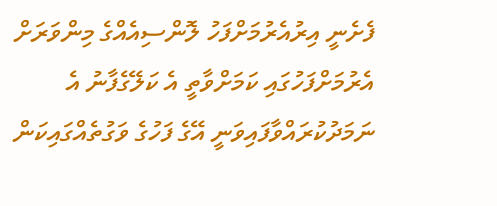ފެށެނީ އިރުއެރުމަށްފަހު ލޮންސިއެއްގެ މިންވަރަށް އެރުމަށްފަހުގައި ކަމަށްވާތީ އެ ކަލޭގެފާނު އެ ނަމަދުކުރައްވާފައިވަނީ އޭގެ ފަހުގެ ވަގުތެއްގައިކަން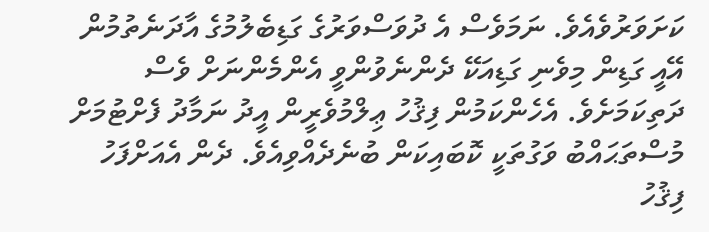ކަށަވަރުވެއެވެ. ނަމަވެސް އެ ދުވަސްވަރުގެ ގަޑިބެލުމުގެ އާދަނެތުމުން އޭއީ ގަޑިން މިވެނި ގަޑިއަކޭ ދެންނެވުންވީ އެންމެންނަށް ވެސް ދަތިކަމަށެވެ. އެހެންކަމުން ފިޤުހު ޢިލްމުވެރީން އީދު ނަމާދު ފެށްޓުމަށް މުސްތަޙައްބު ވަގުތަކީ ކޮބައިކަން ބުނެދެއްވިއެވެ. ދެން އެއަށްފަހު ފިޤުހު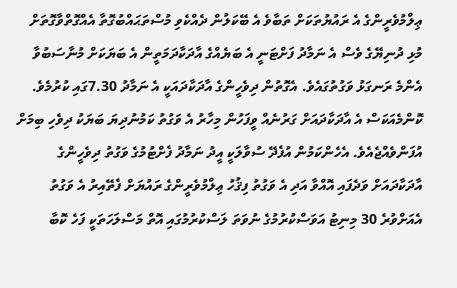ޢިލްމުވެރީންގެ އެ ރައުޔުތަކަށް ތަބާވެ އެ ބޭކަލުން ދެއްކެވި މުސްތަޙައްބުގޮތާ އެއްގޮތްވާގޮތަށް މުޅި ދުނިޔޭގެ ވެސް އެ ނަމާދު ފަށްޓަނީ އެ ބަޔެއްގެ އާދަކާދަމަތީން އެ ބަޔަކަށް މުނާސަބުވާ އެންމެ ރަނގަޅު ވަގުތުގައެވެ. އެގޮތުން ދިވެހީންގެ އާދަކާދައަކީ އެ ނަމާދު 7.30ގައި ކުރުމެވެ.
ކޮންމެއަކަސް އެ އާދަކާދައަށް ގަރުނެއް ވީފަހުން މިހާރު އެ ވަގުތު ކަމުނުދިޔަ ބަޔަކު ދިވެހި ބިމަށް އުފަންވެއްޖެއެވެ. އެހެންކަމުން އުފެދޭ ސުވާލަކީ އީދު ނަމާދު ފެށްޓުމުގެ ވަގުތު ދިވެހީންގެ އާދަކާދައަށް ވަދެފައި އޮއްވާ އަދި އެ ވަގުތު ފިޤުހު ޢިލްމުވެރީންގެ ރައުޔަށް ފެތޭއިރު އެ ވަގުތު އެއަށްވުރެ 30 މިނިޓު އަވަސްކުރުމުގެ ނުވަތަ ލަސްކުރުމުގައި އޮތް މަސްލަހަތަކީ ފަހެ ކޮބާ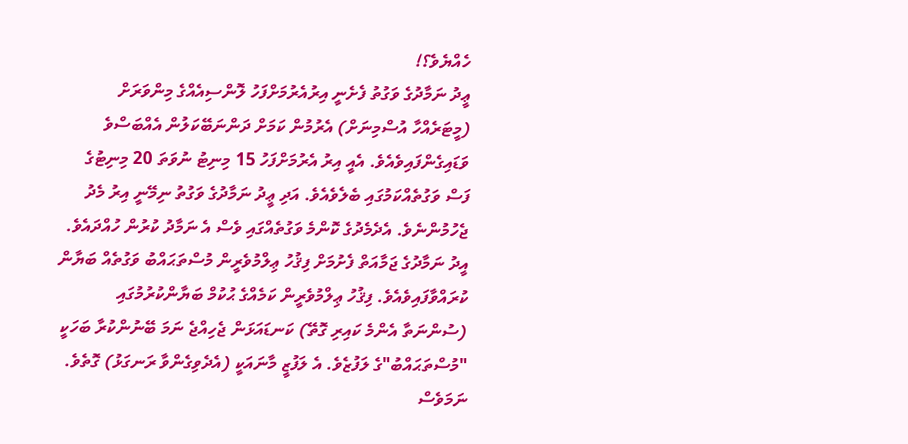ހެއްޔެވެ؟!
ޢީދު ނަމާދުގެ ވަގުތު ފެށެނީ އިރުއެރުމަށްފަހު ލޮންސިއެއްގެ މިންވަރަށް (މީޓަރެއްހާ އުސްމިނަށް) އެރުމުން ކަމަށް ދަންނަބޭކަލުން އެއްބަސްވެ ވަޑައިގެންފައިވެއެވެ. އެއީ އިރު އެރުމަށްފަހު 15 މިނިޓު ނުވަތަ 20 މިނިޓުގެ ފަސް ވަގުތެއްކަމުގައި ބެލެވެއެވެ. އަދި ޢީދު ނަމާދުގެ ވަގުތު ނިމޭނީ އިރު މެދު ޖެހުމުންނެވެ. އެދެމެދުގެ ކޮންމެ ވަގުތެއްގައި ވެސް އެ ނަމާދު ކުރުން ހުއްދައެވެ.
އީދު ނަމާދުގެ ޖަމާއަތް ފެށުމަށް ފިޤުހު ޢިލްމުވެރީން މުސްތަޙައްބު ވަގުތެއް ބަޔާން ކުރައްވާފައިވެއެވެ. ފިޤުހު ޢިލްމުވެރީން ކަމެއްގެ ޙުކުމް ބަޔާންކުރުމުގައި (ސުންނަތާ އެންމެ ކައިރި ގޮތޭ) ކަނޑައަޅަން ޖެހިއްޖެ ނަމަ ބޭނުންކުރާ ބަހަކީ "މުސްތަޙައްބު"ގެ ލަފުޒެވެ. އެ ލަފުޒީ މާނައަކީ (އެދެވިގެންވާ ރަނގަޅު) ގޮތެވެ. ނަމަވެސް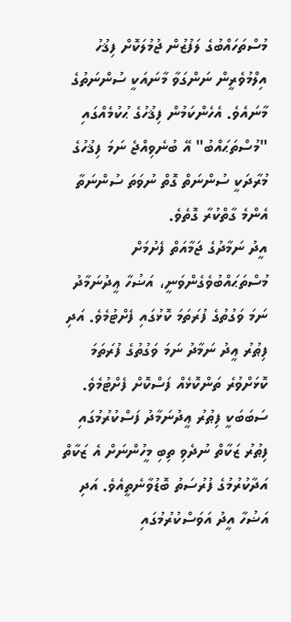މުސްތަހައްބުގެ ލަފުޒުން ޖުމުލަކޮށް ފިޤުހު އިލްމުވެރީން ނަންގަވާ މާނައަކީ ސުންނަތުގެ މާނައެވެ. އެހެންކަމުން ފިޤުހުގެ ޙުކުމެއްގައި "މުސްތަޙައްބު" އޭ ބުނެވިއްޖެ ނަމަ ފިޤުހުގެ މުރާދަކީ ސުންނަތް ގޮތް ނުވަތަ ސުންނަތާ އެންމެ ގާތްކުރާ ގޮތެވެ.
އީދު ނަމާދުގެ ޖަމާއަތް ފެށުމަށް މުސްތަޙައްބުވެގެންވަނީ، އަޟުހާ ޢީދުނަމާދު ނަމަ ވަގުތުގެ ފުރަތަމަ ކޮޅުގައި ފެށްޓުމެވެ. އަދި ފިޠުރު ޢީދު ނަމާދު ނަމަ ވަގުތުގެ ފުރަތަމަ ކޮޅަށްވުރެ ތަންކޮޅެއް ފަސްކޮށް ފެށްޓުމެވެ. ސަބަބަކީ ފިޠުރު ޢީދުނަމާދު ފަސްކުރުމުގައި ފިޠުރު ޒަކާތް ނުދެވި ތިބި މީހުންނަށް އެ ޒަކާތް އަދާކުރުމުގެ ފުރުސަތު ބޮޑުވާނެތީއެވެ. އަދި އަޟުހާ އީދު އަވަސްކުރުމުގައި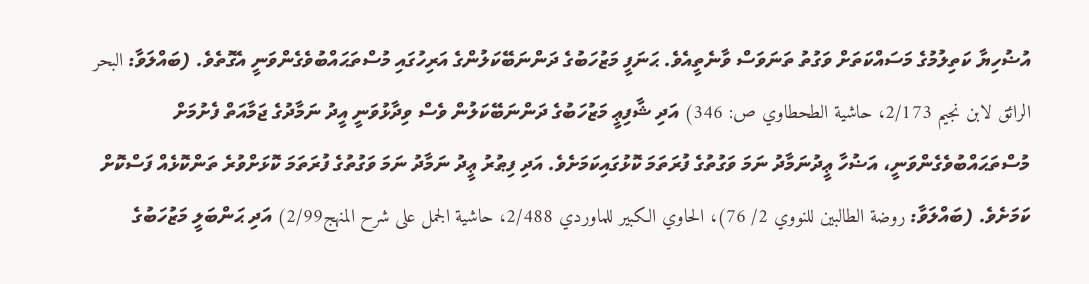އުޟުހިޔާ ކަތިލުމުގެ މަސައްކަތަށް ވަގުތު ތަނަވަސް ވާނެތީއެވެ. ޙަނަފީ މަޒުހަބުގެ ދަންނަބޭކަލުންގެ އަރިހުގައި މުސްތަޙައްބުވެގެންވަނީ އެގޮތެވެ. (ބައްލަވާ: البحر الرائق لابن نجيم 2/173، حاشية الطحطاوي ص: 346) އަދި ޝާފިޢީ މަޒުހަބުގެ ދަންނަބޭކަލުން ވެސް ވިދާޅުވަނީ އީދު ނަމާދުގެ ޖަމާއަތް ފެށުމަށް މުސްތަޙައްބުވެގެންވަނީ، އަޟުހާ ޢީދުނަމާދު ނަމަ ވަގުތުގެ ފުރަތަމަ ކޮޅުގައިކަމަށެވެ. އަދި ފިޠުރު ޢީދު ނަމާދު ނަމަ ވަގުތުގެ ފުރަތަމަ ކޮޅަށްވުރެ ތަންކޮޅެއް ފަސްކޮށް ކަމަށެވެ. (ބައްލަވާ: روضة الطالبين للنووي 2/ 76)، الحاوي الكبير للماوردي 2/488، حاشية الجمل على شرح المنهج2/99) އަދި ޙަންބަލީ މަޒުހަބުގެ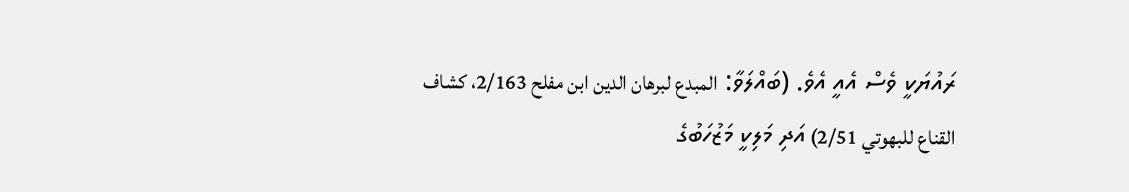ރައުޔަކީ ވެސް އެއީ އެވެ. (ބައްލަވާ: المبدع لبرهان الدين ابن مفلح 2/163، كشاف القناع للبهوتي 2/51) އަދި މަލިކީ މަޒުހަބުގެ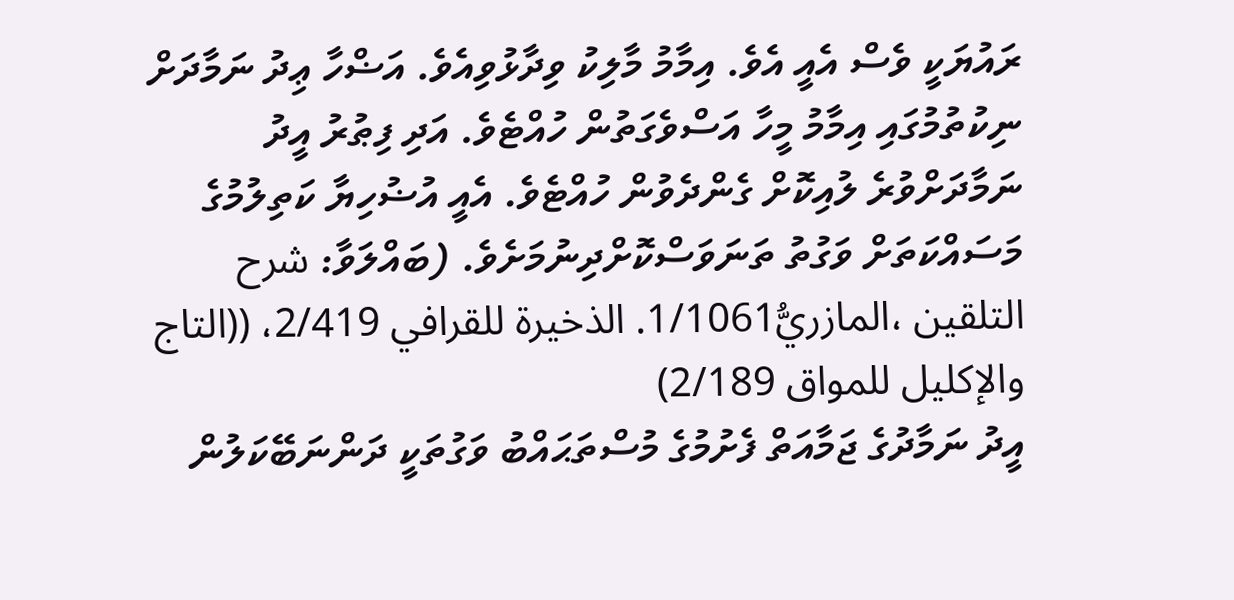ރައުޔަކީ ވެސް އެއީ އެވެ. އިމާމު މާލިކު ވިދާޅުވިއެވެ. އަޟްހާ ޢިދު ނަމާދަށް ނިކުތުމުގައި އިމާމު މީހާ އަސްވެގަތުން ހުއްޓެވެ. އަދި ފިޠުރު އީދު ނަމާދަށްވުރެ ލުއިކޮށް ގެންދެވުން ހުއްޓެވެ. އެއީ އުޟުހިޔާ ކަތިލުމުގެ މަސައްކަތަށް ވަގުތު ތަނަވަސްކޮށްދިނުމަށެވެ. (ބައްލަވާ: شرح التلقين ،المازريُّ1/1061. الذخيرة للقرافي 2/419، ((التاج والإكليل للمواق 2/189)
އީދު ނަމާދުގެ ޖަމާއަތް ފެށުމުގެ މުސްތަޙައްބު ވަގުތަކީ ދަންނަބޭކަލުން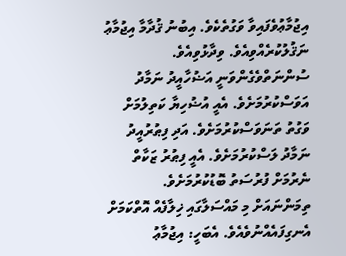އިޖުމާޢުވެފައިވާ ވަގުތެކެވެ. އިބުނު ޤުދާމާ އިޖުމާޢު ނަޤުލުކުރެއްވިއެވެ. ވިދާޅުވިއެވެ. ސުންނަތްވެގެންވަނީ އަޟުހާއީދު ނަމާދު އަވަސްކުރުމަށެވެ. އެއީ އުޟުހިޔާ ކަތިލުމަށް ވަގުތު ތަނަވަސްކުރުމަށެވެ. އަދި ފިޠުރުއީދު ނަމާދު ލަސްކުރުމަށެވެ. އެއީ ފިޠުރު ޒަކާތް ނެރުމަށް ފުރުސަތު ބޮޑުކުރުމަށެވެ. ތިމަންނައަށް މި މައްސަލާގައި ޚިލާފެއް އޮތްކަމަށް އެނގިފައެއްނުވެއެވެ. އެބަހީ: އިޖުމާޢު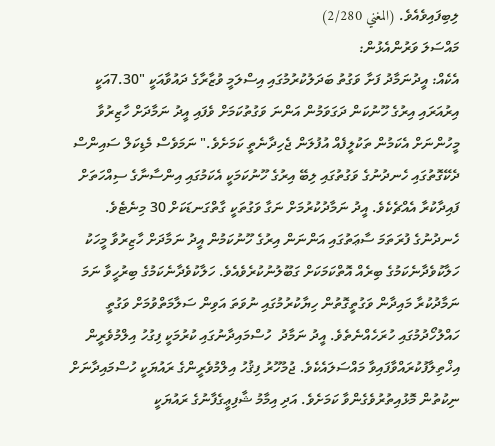ލިބިފައިވެއެވެ. (المغني 2/280)
މައްސަލަ ވަރުންއެޅުން:
އެކެއް: އީދުނަމާދު ފަށާ ވަގުތު ބަދަލުކުރުމުގައި އިސްލަމީ ވުޒާރާގެ ދައުވާއަކީ "7.30އަކީ އިރުއަރައި އިރުގެ ހޫނުކަން ދަގަވަމުން އަންނަ ވަގުތުކަމަށް ވެފައި އީދު ނަމާދަށް ހާޒިރުވާ މީހުންނަށް އެކަމުން ތަކުލީފެއް އުފުލަން ޖެހިދާނެތީ ކަމަށެވެ." ނަމަވެސް މެޑިކަލް ސައިންސް ދެކޭގޮތުގައި ހެނދުނުގެ ވަގުތުގައި ލިބޭ އިރުގެ ހޫނުކަމަކީ އެކަމުގައި އިންސާނާގެ ސިއްހަތަށް ފައިދާކުރާ އެއްޗެކެވެ. އީދު ނަމާދުކުރުމަށް ނަގާ ވަގުތަކީ ގާތްގަނޑަކަށް 30 މިނެޓެވެ. ހެނދުނުގެ ފުރަތަމަ ސާޢަތުގައި އަންނަން އިރުގެ ހޫނުކަމުން އީދު ނަމާދަށް ހާޒިރުވާ މީހަކު ހަލާކުވެދާނެކަމުގެ ބިރެއް އޮތްކަމަކަށް ގަބޫލުނުކުރެވެއެވެ. ހަލާކުވެދާނެކަމުގެ ބިރުހީވާ ނަމަ ނަމާދުކުރާ މައިދާން ވަގުތީގޮތުން ހިޔާކުރުމުގައި ނުވަތަ އަވިން ސަލާމަތްވުމަށް ވަގުތީ ހައްލުހޯދުމުގައި ހުރަހެއްނެތެވެ. އީދު ނަމާދު  ހުސްމައިދާނުގައި ކުރުމަކީ ފިގުހު އިލްމުވެރީން އިޚްތިލާފުކުރައްވާފައިވާ މައްސަލައެކެވެ. ޖުމުހޫރު ފިޤުހު އިލްމުވެރީންގެ ރައުޔަކީ ހުސްމައިދާނަށް ނިކުތުން މޮޅުއިތުރުވެގެންވާ ކަމަށެވެ. އަދި އިމާމު ޝާފިޢީގެފާނުގެ ރައުޔަކީ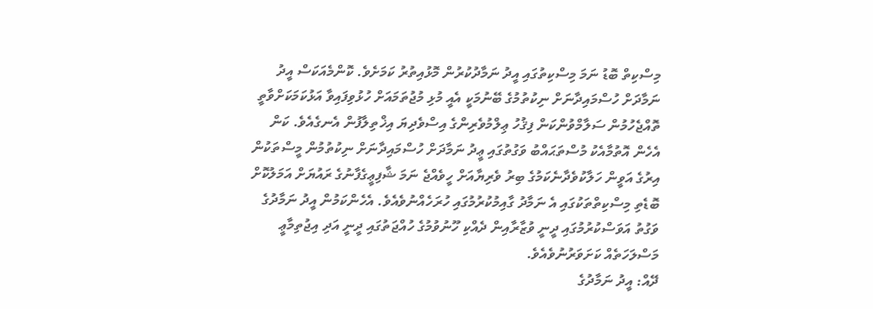މިސްކިތް ބޮޑު ނަމަ މިސްކިތުގައި އީދު ނަމާދުކުރުން މޮޅުއިތުރު ކަމަށެވެ. ކޮންމެއަކަސް އީދު ނަމާދަށް ހުސްމައިދާނަށް ނިކުތުމުގެ ބޭނުމަކީ އެއީ މުޅި މުޖުތަމައަށް ހުޅުވިފައިވާ އަޅުކަމަކަށްވާތީ ތޮއްޖެހުމުން ސަލާމްވުންކަން ފިޤުހު ޢިލްމުވެރިންގެ އިސްވެދިޔަ އިޚްތިލާފުން އެނގެއެވެ. ކަން އެހެން އޮތުމާއެކު މުސްތަޙައްބު ވަގުތުގައި ޢީދު ނަމާދަށް ހުސްމައިދާނަށް ނިކުތުމުން މީސްތަކުން އިރުގެ އަވީން ހަލާކުވެދާނެކަމުގެ ބިރު ވެރިޔާއަށް ހީވެއްޖެ ނަމަ ޝާފިޢީގެފާނުގެ ރައުޔަށް އަމަލުކޮށް ބޮޑެތި މިސްކިތްތަކުގައި އެ ނަމާދު ގާއިމުކުރުމުގައި ހުރަހެއްނުވެއެވެ. އެހެންކަމުން އީދު ނަމާދުގެ ވަގުތު އަވަސްކުރުމުގައި ދީނީ ވުޒާރާއިން ދެއްކި ހޫނުވުމުގެ ހުއްޖަތުގައި ދީނީ އަދި އިޖުތިމާޢީ މަސްލަހަތެއް ކަށަވަރުނުވެއެވެ.
ދޭއް: އީދު ނަމާދުގެ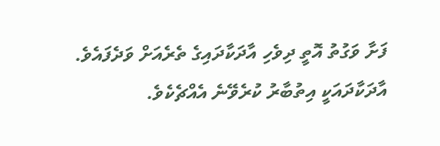ފަށާ ވަގުތު އޮތީ ދިވެހި އާދަކާދައިގެ ތެރެއަށް ވަދެފައެވެ. އާދަކާދައަކީ އިތުބާރު ކުރެވޭނެ އެއްޗެކެވެ.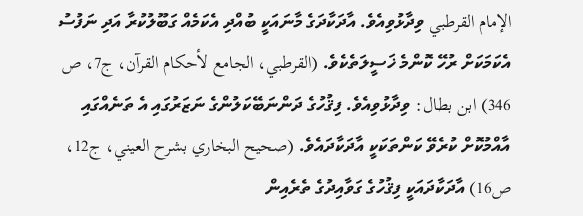الإمام القرطبي ވިދާޅުވިއެވެ. އާދަކާދަގެ މާނައަކީ ބުއްދި އެކަމެއް ގަބޫލުކުރާ އަދި ނަފުސު އެކަމަކަށް ރުހޭ ކޮންމެ ޚަސީލަތެކެވެ. (القرطبي، الجامع لأحكام القرآن، ج7، ص 346) ابن بطال: ވިދާޅުވިއެވެ. ފިޤުހުގެ ދަންނަބޭކަލުންގެ ނަޒަރުގައި އެ ތަނެއްގައި އާއްމުކޮށް ކުރެވޭ ކަންތަކަކީ އާދަކާދައެވެ. (صحيح البخاري بشرح العيني، ج12، ص16) އާދަކާދައަކީ ފިޤުހުގެ ގަވާއިދުގެ ތެރެއިން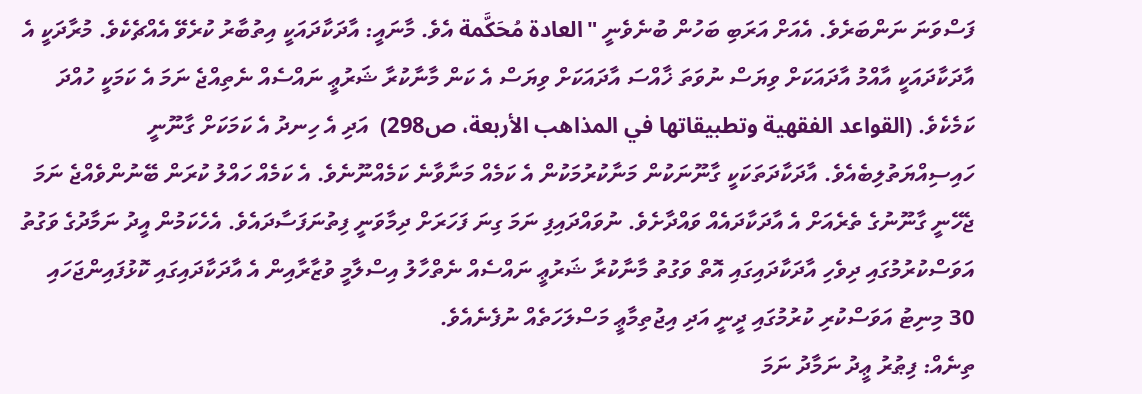ފަސްވަނަ ނަންބަރެވެ. އެއަށް އަރަބި ބަހުން ބުނެވެނީ "العادة مُحَكَّمة އެވެ. މާނައީ: އާދަކާދައަކީ އިތުބާރު ކުރެވޭ އެއްޗެކެވެ. މުރާދަކީ އެ އާދަކާދައަކީ އާއްމު އާދައަކަށް ވިޔަސް ނުވަތަ ޚާއްސަ އާދައަކަށް ވިޔަސް އެ ކަން މާނާކުރާ ޝަރުޢީ ނައްސެއް ނެތިއްޖެ ނަމަ އެ ކަމަކީ ހުއްދަ ކަމެކެވެ. (القواعد الفقهية وتطبيقاتها في المذاهب الأربعة، ص298)  އަދި އެ ހިނދު އެ ކަމަކަށް ގާނޫނީ ހައިސިއްޔަތުލިބެއެވެ. އާދަކާދަތަކަކީ ގާނޫނަކުން މަނާކުރުމަކުން އެ ކަމެއް މަނާވާނެ ކަމެއްނޫނެވެ. އެ ކަމެއް ހައްލު ކުރަން ބޭނުންވެއްޖެ ނަމަ ޖެހޭނީ ގާނޫނުގެ ތެރެއަށް އެ އާދަކާދައެއް ވައްދާށެވެ. ނުވައްދައިފި ނަމަ ގިނަ ފަހަރަށް ދިމާވަނީ ފިތުނަފަސާދައެވެ. އެހެކަމުން އީދު ނަމާދުގެ ވަގުތު އަވަސްކުރުމުގައި ދިވެހި އާދަކާދައިގައި އޮތް ވަގުތު މާނާކުރާ ޝަރުޢީ ނައްސެއް ނެތްހާލު އިސްލާމީ ވުޒާރާއިން އެ އާދަކާދައިގައި ކޮޅުފައިންޖަހައި 30 މިނިޓު އަވަސްކުރި ކުރުމުގައި ދީނީ އަދި އިޖުތިމާޢީ މަސްލަހަތެއް ނުފެނެއެވެ.
ތިނެއް: ފިޠުރު ޢީދު ނަމާދު ނަމަ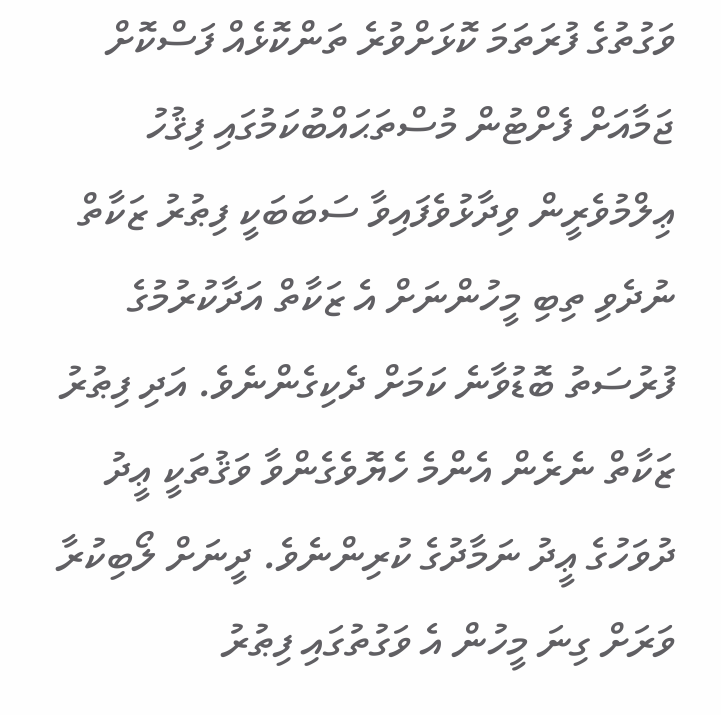ވަގުތުގެ ފުރަތަމަ ކޮޅަށްވުރެ ތަންކޮޅެއް ފަސްކޮށް ޖަމާއަށް ފެށްޓުން މުސްތަޙައްބުކަމުގައި ފިޤުހު ޢިލްމުވެރީން ވިދާޅުވެފައިވާ ސަބަބަކީ ފިޠުރު ޒަކާތް ނުދެވި ތިބި މީހުންނަށް އެ ޒަކާތް އަދާކުރުމުގެ ފުރުސަތު ބޮޑުވާނެ ކަމަށް ދެކިގެންނެވެ. އަދި ފިޠުރު ޒަކާތް ނެރެން އެންމެ ހެޔޮވެގެންވާ ވަޤުތަކީ ޢީދު ދުވަހުގެ ޢީދު ނަމާދުގެ ކުރިންނެވެ. ދީނަށް ލޯބިކުރާ ވަރަށް ގިނަ މީހުން އެ ވަގުތުގައި ފިޠުރު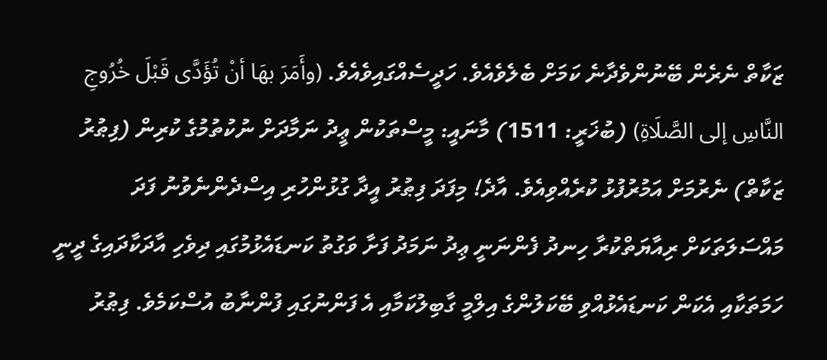ޒަކާތް ނެރެން ބޭނުންވެދާނެ ކަމަށް ބެލެވެއެވެ. ހަދީސެއްގައިވެއެވެ. (وأَمَرَ بهَا أنْ تُؤَدَّى قَبْلَ خُرُوجِ النَّاسِ إلى الصَّلَاةِ) (ބުޚަރީ: 1511) މާނައީ: މީސްތަކުން ޢީދު ނަމާދަށް ނުކުތުމުގެ ކުރިން (ފިޠުރު ޒަކާތް) ނެރުމަށް އަމުރުފުޅު ކުރެއްވިއެވެ. އާދެ! މިފަދަ ފިޠުރު އީދާ ގުޅުންހުރި އިސްދެންނެވުނު ފަދަ މައްސަލަތަކަށް ރިއާޔަތްކުރާ ހިނދު ފެންނަނީ ޢިދު ނަމަދު ފަށާ ވަގުތު ކަނޑައެޅުމުގައި ދިވެހި އާދަކާދައިގެ ދީނީ ހަމަތަކާއި އެކަން ކަނޑައެޅުއްވި ބޭކަލުންގެ އިލްމީ ގާބިލުކަމާއި އެ ފަންނުގައި ފުންނާބު އުސްކަމެވެ. ފިޠުރު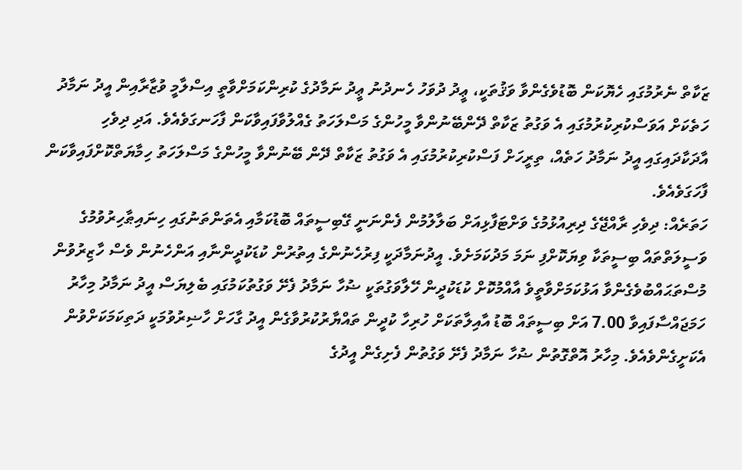ޒަކާތް ނެރުމުގައި ހެޔޮކަން ބޮޑުވެގެންވާ ވަޤުތަކީ، ޢީދު ދުވަހު ހެނދުނު ޢީދު ނަމާދުގެ ކުރިންކަމަށްވާތީ އިސްލާމީ ވުޒާރާއިން އީދު ނަމާދު ހަތެކަށް އަވަސްކުރިކުރުމުގައި އެ ވަގުތު ޒަކާތް ދޭންބޭނުންވާ މީހުންގެ މަސްލަހަތު ގެއްލުވާފައިވާކަން ފާހަނގަވެއެވެ. އަދި ދިވެހި އާދަކާދައިގައި އީދު ނަމާދު ހަތެއް، ތިރީހަށް ފަސްކުރިކުރުމުގައި އެ ވަގުތު ޒަކާތް ދޭން ބޭނުންވާ މީހުންގެ މަސްލަހަތު ހިމާޔަތްކޮށްފައިވާކަން ފާހަގަވެއެވެ.
ހަތަރެއް: ދިވެހި ރާއްޖޭގެ ދިރިއުޅުމުގެ ވަށްޓަފާޅިއަށް ބަލާލުމުން ފެންނަނީ ގޭބިސީތައް ބޮޑުކަމާއި އެތަންތަނުގައި ހިނައިޠާހިރުވުމުގެ ވަސީލަތްތައް ބިސީތަކާ ވިޔަކޮށްފި ނަމަ މަދުކަމަށެވެ. އީދުނަމާދަކީ ފިރުހެނުންގެ އިތުރުން ކުޑަކުދީންނާއި އަންހެނުން ވެސް ހާޒިރުވުން މުސްތަޙައްބުވެގެންވާ އަޅުކަމަށްވާތީވެ އާއްމުކޮށް ކުޑަކުދީން ހޭލާވަގުތަކީ ޟުހާ ނަމާދު ފެށޭ ވަގުތުކަމުގައި ބެލިޔަސް އީދު ނަމާދު މިހާރު ހަމަޖައްސާފައިވާ 7.00 އަށް ބިސީތައް ބޮޑު އާއިލާތަކަށް ހުރިހާ ކުދީން ތައްޔާރުކުރުވާގެން އީދު ގާހަށް ހާޟިރުވުމަކީ ދަތިކަމަކަށްވުން އެކަށީގެންވެއެވެ. މިހާރު އޮތްގޮތުން ޟުހާ ނަމާދު ފެށޭ ވަގުތުން ފެށިގެން އީދުގެ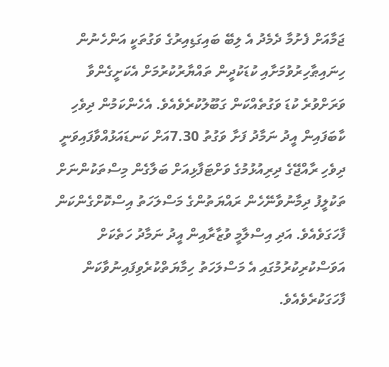ޖަމާއަށް ފެށުމާ ދެމެދު އެ ލިބޭ ބައިގަޑިއިރުގެ ވަގުތަކީ އަންހެނުން ހިނައިޠާހިރުވުމަށާއި ކުޑަކުދީން ތައްޔާރުކުރުމަށް އެކަށީގެންވާ ވަރަށްވުރެ ކުޑަ ވަގުތެއްކަން ގަބޫލުކުރެވެއެވެ. އެހެންކަމުން ދިވެހި ކާބަފައިން އީދު ނަމާދު ފަށާ ވަގުތު 7.30އަށް ކަނޑައަޅުއްވާފައިވަނީ ދިވެހި ރާއްޖޭގެ ދިރިއުޅުމުގެ ވަށްޓަފާޅިއަށް ބަލާގެން މިސްތަކުންނަށް ތަކުލީފު ދިމާނުވާނޭހެން ރައްޔަތުންގެ މަސްލަހަތު އިސްކޮށްގެންކަން ފާހަގަވެއެވެ. އަދި އިސްލާމީ ވުޒާރާއިން އީދު ނަމާދު ހަތެކަށް އަވަސްކުރިކުރުމުގައި އެ މަސްލަހަތު ހިމާޔަތްކުރެވިފައިނުވާކަން ފާހަގަކުރެވެއެވެ.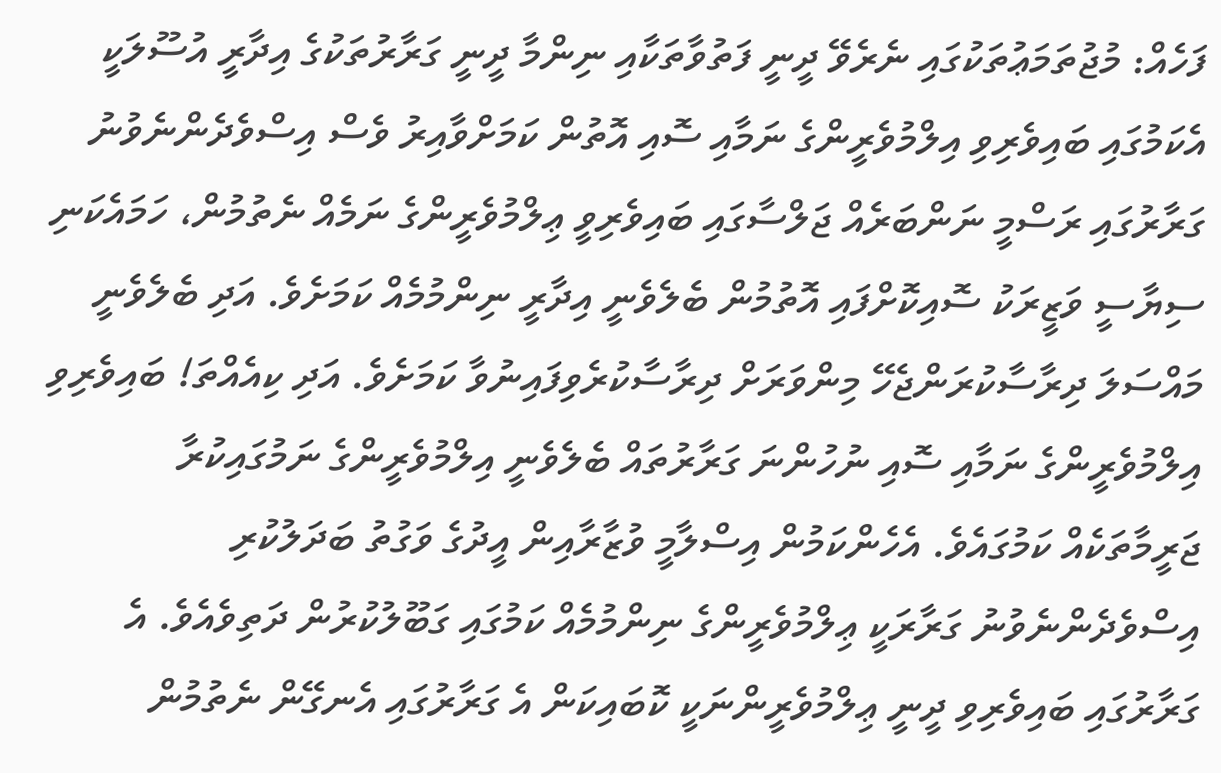ފަހެއް: މުޖުތަމަޢުތަކުގައި ނެރެވޭ ދީނީ ފަތުވާތަކާއި ނިންމާ ދީނީ ގަރާރުތަކުގެ އިދާރީ އުސޫލަކީ އެކަމުގައި ބައިވެރިވި އިލްމުވެރީންގެ ނަމާއި ސޮއި އޮތުން ކަމަށްވާއިރު ވެސް އިސްވެދެންނެވުނު ގަރާރުގައި ރަސްމީ ނަންބަރެއް ޖަލްސާގައި ބައިވެރިވީ ޢިލްމުވެރީންގެ ނަމެއް ނެތުމުން، ހަމައެކަނި ސިޔާސީ ވަޒީރަކު ސޮއިކޮށްފައި އޮތުމުން ބެލެވެނީ އިދާރީ ނިންމުމެއް ކަމަށެވެ. އަދި ބެލެވެނީ މައްސަލަ ދިރާސާކުރަންޖެހޭ މިންވަރަށް ދިރާސާކުރެވިފައިނުވާ ކަމަށެވެ. އަދި ކިއެއްތަ! ބައިވެރިވި އިލްމުވެރީންގެ ނަމާއި ސޮއި ނުހުންނަ ގަރާރުތައް ބެލެވެނީ އިލްމުވެރީންގެ ނަމުގައިކުރާ ޖަރީމާތަކެއް ކަމުގައެވެ. އެހެންކަމުން އިސްލާމީ ވުޒާރާއިން އީދުގެ ވަގުތު ބަދަލުކުރި އިސްވެދެންނެވުނު ގަރާރަކީ ޢިލްމުވެރީންގެ ނިންމުމެއް ކަމުގައި ގަބޫލުކުރުން ދަތިވެއެވެ. އެ ގަރާރުގައި ބައިވެރިވި ދީނީ ޢިލްމުވެރީންނަކީ ކޮބައިކަން އެ ގަރާރުގައި އެނގޭން ނެތުމުން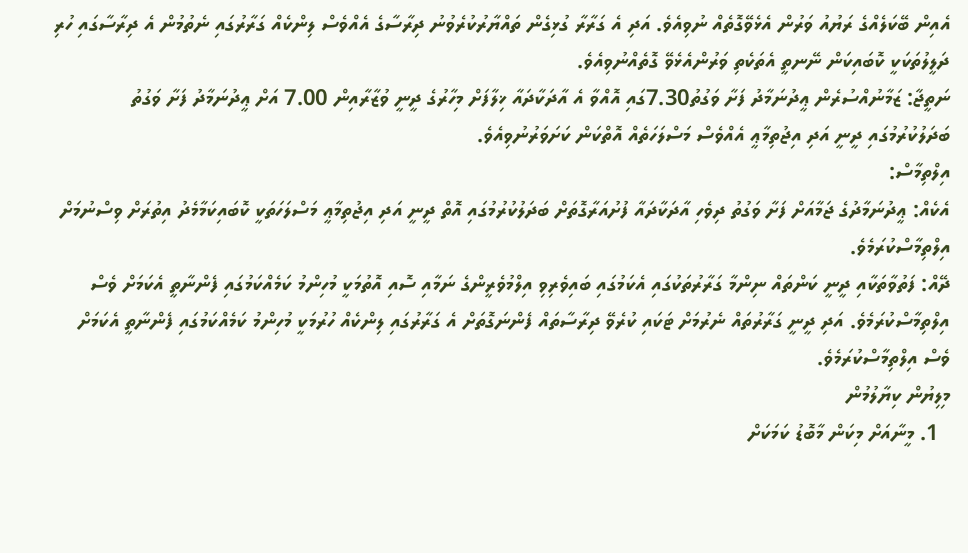އެއިން ބޭކަލެއްގެ ރަޔުއު ވަރުން އެޅެވޭގޮތެއް ނުވިއެވެ. އަދި އެ ގަރާރާ ގުޅިގެން ތައްޔާރުކުރެވުނު ދިރާސާގެ އެއްވެސް ލިންކެއް ގަރާރުގައި ނެތުމުން އެ ދިރާސާގައި ހުރި ދަލީލުތަކަކީ ކޮބައިކަން ނޭނތީ އެތަކެތި ވަރުންއެޅެވޭ ގޮތެއްނުވިއެވެ.
ނަތީޖާ: ޒަމާނުއްސުރެން ޢީދުނަމާދު ފަށާ ވަގުތު7.30ގައި އޮއްވާ އެ އާދަކާދައާ ޚިލާފަށް މިހާރުގެ ދީނީ ވުޒާރާއިން 7.00 އަށް ޢީދުނަމާދު ފަށާ ވަގުތު ބަދަލުކުރުމުގައި ދީނީ އަދި އިޖުތިމާޢީ އެއްވެސް މަސްލަހަތެއް އޮތްކަން ކަށަވަރުނުވިއެވެ.
އިލްތިމާސް:
އެކެއް: ޢީދުނަމާދުގެ ޖަމާއަށް ފަށާ ވަގުތު ދިވެހި އާދަކާދައާ ފުށުއަރާގޮތަށް ބަދަލުކުރުމުގައި އޮތް ދީނީ އަދި އިޖުތިމާޢީ މަސްލަހަތަކީ ކޮބައިކަމާމެދު އިތުރަށް ވިސްނުމަށް އިލްތިމާސްކުރަމެވެ.
ދޭއް: ފަތުވާތަކާއި ދީނީ ކަންތައް ނިންމާ ގަރާރުތަކުގައި އެކަމުގައި ބައިވެރިވި އިލްމުވެރީންގެ ނަމާއި ސޮއި އޮތުމަކީ މުހިންމު ކަމެއްކަމުގައި ފެންނާތީ އެކަމަށް ވެސް އިލްތިމާސްކުރަމެވެ. އަދި ދީނީ ގަރާރުތައް ނެރުމަށް ޓަކައި ކުރެވޭ ދިރާސާތައް ފެންނަގޮތަށް އެ ގަރާރުގައި ލިންކެއް ހުރުމަކީ މުހިންމު ކަމެއްކަމުގައި ފެންނާތީ އެކަމަށް ވެސް އިލްތިމާސްކުރަމެވެ.
މިލިޔުން ކިޔާލުމުން
  1. މީނާއަށް މިކަން މާބޮޑު ކަމަކަށް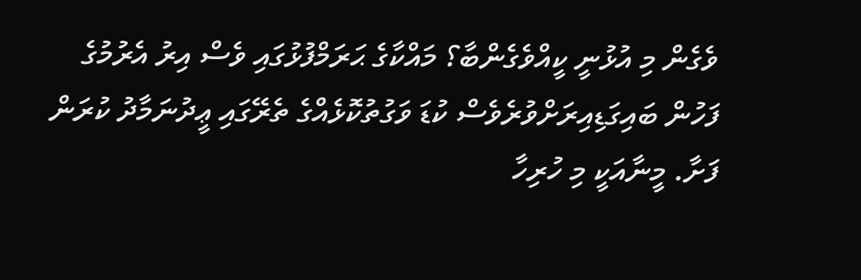ވެގެން މި އުޅުނީ ކީއްވެގެންބާ؟ މައްކާގެ ޙަރަމްފުޅުގައި ވެސް އިރު އެރުމުގެ ފަހުން ބައިގަޑިއިރަށްވުރެވެސް ކުޑަ ވަގުތުކޮޅެއްގެ ތެރޭގައި ޢީދުނަމާދު ކުރަން ފަށާ. މީނާއަކީ މި ހުރިހާ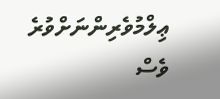ޢިލްމުވެރިންނަށްވުރެ ވެސް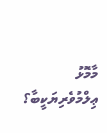މާމޮޅު ޢިލްމުވެރިޔަކީބާ؟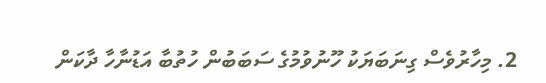2. މިހާރުވެސް ގިނަބަޔަކު ހޫނުވުމުގެ ސަބަބުން ހުތުބާ އަޑުނާހާ ދާކަން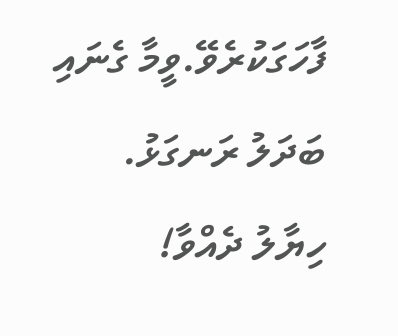ފާހަގަކުރެވޭ.ވީމާ ގެނައި ބަދަލު ރަނގަޅު.
ހިޔާލު ދެއްވާ!